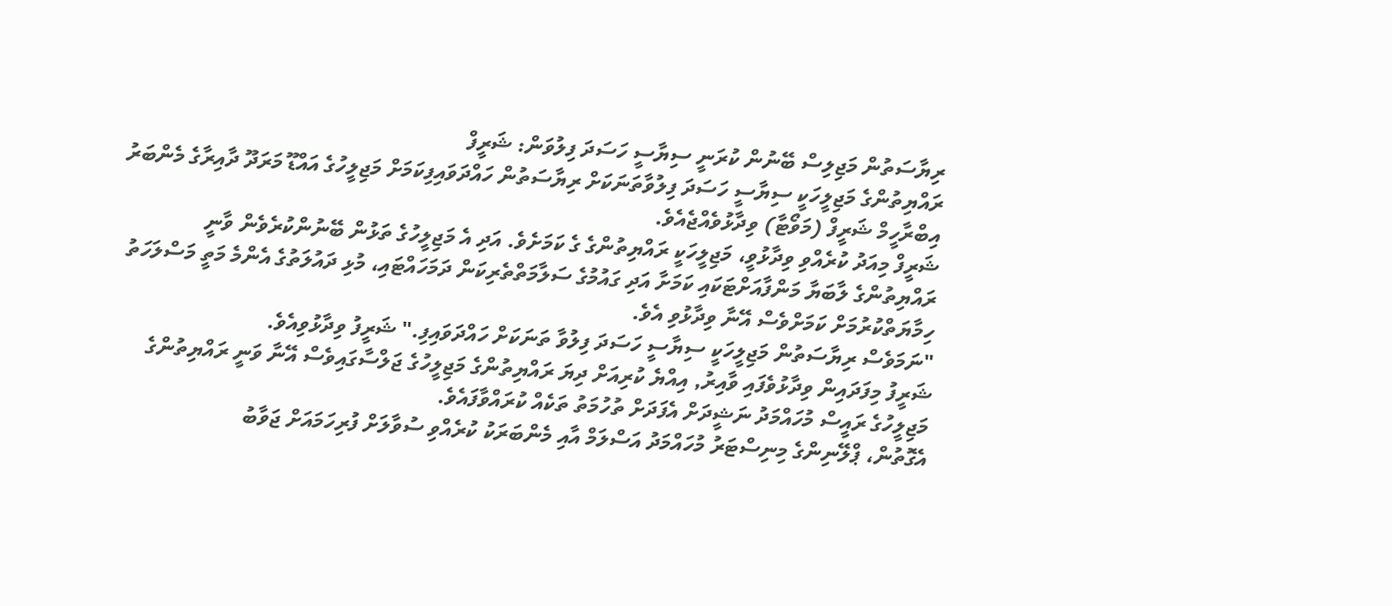ރިޔާސަތުން މަޖިލިސް ބޭނުން ކުރަނީ ސިޔާސީ ހަސަދަ ފިލުވަން: ޝަރީފް
ރައްޔިތުންގެ މަޖިލީހަކީ ސިޔާސީ ހަސަދަ ފިލުވާތަނަކަށް ރިޔާސަތުން ހައްދަވައިފިކަމަށް މަޖިލީހުގެ އައްޑޫ މަރަދޫ ދާއިރާގެ މެންބަރު އިބްރާހީމް ޝަރީފް (މަވޯޓާ) ވިދާޅުވެއްޖެއެވެ.
ޝަރީފް މިއަދު ކުރެއްވި ވިދާޅުވީ، މަޖިލީހަކީ ރައްޔިތުންގެ ގެ ކަމަށެވެ. އަދި އެ މަޖިލީހުގެ ތަޅުން ބޭނުންކުރެވެން ވާނީ ރައްޔިތުންގެ ލާބަޔާ މަންފާއަށްޓަކައި ކަމަށާ އަދި ގައުމުގެ ސަލާމަތްތެރިކަން ދަމަހައްޓައި، މުޅި ދައުލަތުގެ އެންމެ މަތީ މަސްލަހަތު ހިމާޔަތްކުރުމަށް ކަމަށްވެސް އޭނާ ވިދާޅުވި އެވެ.
"ނަމަވެސް ރިޔާސަތުން މަޖިލީހަކީ ސިޔާސީ ހަސަދަ ފިލުވާ ތަނަކަށް ހައްދަވައިފި." ޝަރީފު ވިދާޅުވިއެވެ.
ޝަރީފު މިފަދައިން ވިދާޅުވެފައި ވާއިރު, އިއްޔެ ކުރިއަށް ދިޔަ ރައްޔިތުންގެ މަޖިލީހުގެ ޖަލްސާގައިވެސް އޭނާ ވަނީ ރައްޔިތުންގެ މަޖިލީހުގެ ރައީސް މުހައްމަދު ނަޝީދަށް އެފަދަށް ތުހުމަތު ތަކެއް ކުރައްވާފައެވެ.
އެގޮތުން، ޕްލޭނިންގެ މިނިސްޓަރު މުހައްމަދު އަސްލަމް އާއި މެންބަރަކު ކުރެއްވި ސުވާލަށް ފުރިހަމައަށް ޖަވާބު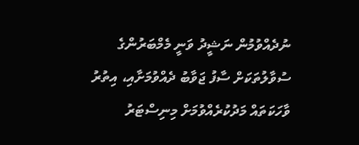ނުދެއްވުމުން ނަޝީދު ވަނީ މެމްބަރުންގެ ސުވާލުތަކަށް ސާފު ޖަވާބު ދެއްވުމަށާއި، އިތުރު ވާހަކަތައް މަދުކުރެއްވުމަށް މިނިސްޓަރު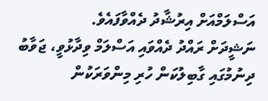އަސްލަމްއަށް އިރުޝާދު ދެއްވާފައެވެ.
ނަޝީދަށް ރައްދު ދެއްވައި އަސްލަމް ވިދާޅުވީ، ޖަވާބު ދިނުމުގައި ގާބިލުކަން ހުރި މިންވަރަކުން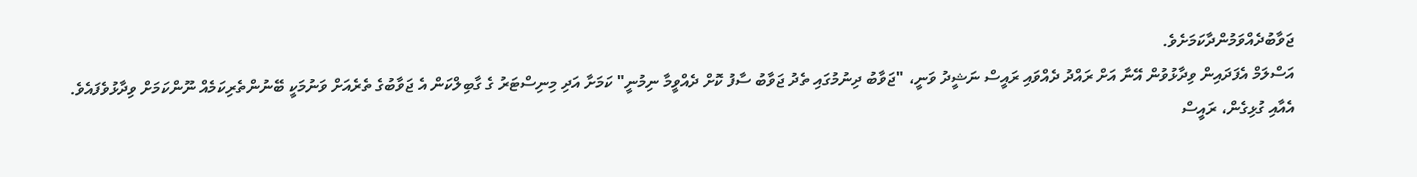ޖަވާބުދެއްވަމުންދާކަމަށެވެ.
އަސްލަމް އެފަދައިން ވިދާޅުވުން އޭނާ އަށް ރައްދު ދެއްވައި ރައީސް ނަޝީދު ވަނީ، "ޖަވާބު ދިނުމުގައި ތެދު ޖަވާބު ސާފު ކޮށް ދެއްވީމާ ނިމުނީ" ކަމަށާ އަދި މިނިސްޓަރު ގެ ގާބިލްކަން އެ ޖަވާބުގެ ތެރެއަށް ވަނުމަކީ ބޭނުންތެރިކަމެއް ނޫންކަމަށް ވިދާޅުވެފައެވެ.
އެއާއި ގުޅިގެން، ރައީސް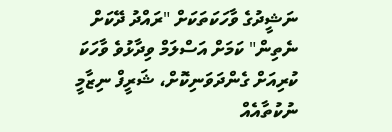ނަޝީދުގެ ވާހަކަތަކަށް "ރައްދު ދޭކަށް ނެތިން" ކަމަށް އަސްލަމް ވިދާޅުވެ ވާހަކަ ކުރިއަށް ގެންދަވަނިކޮށް، ޝަރީފް ނިޒާމީ ނުކުތާއެއް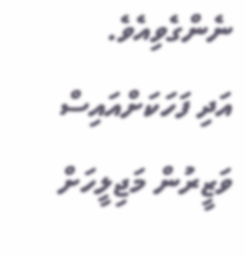ނެންގެވިއެވެ.
އަދި ފަހަކަށްއައިސް ވަޒީރުން މަޖިލީހަށް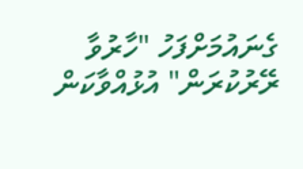ގެނައުމަށްފަހު "ހާރުވާ ރޭރުކުރަން" އުޅުއްވާކަން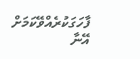ފާހަގަކުރެއްވޭކަމަށް އޭނާ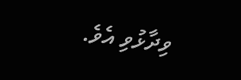ވިދާޅުވި އެވެ.